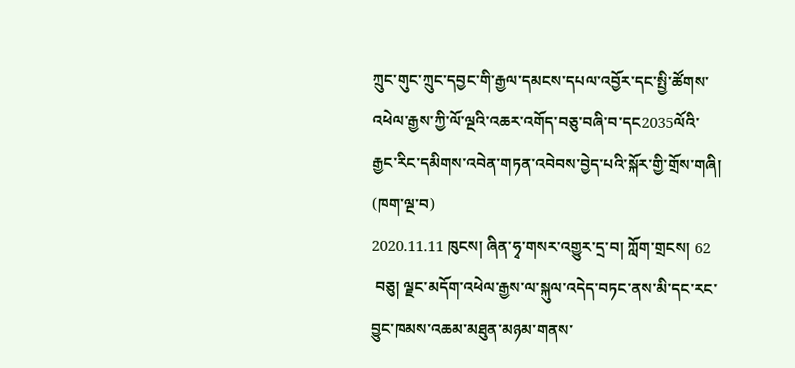ཀྲུང་གུང་ཀྲུང་དབྱང་གི་རྒྱལ་དམངས་དཔལ་འབྱོར་དང་སྤྱི་ཚོགས་འཕེལ་རྒྱས་ཀྱི་ལོ་ལྔའི་འཆར་འགོད་བཅུ་བཞི་བ་དང2035ལོའི་རྒྱང་རིང་དམིགས་འབེན་གཏན་འབེབས་བྱེད་པའི་སྐོར་གྱི་གྲོས་གཞི། (ཁག་ལྔ་བ)
2020.11.11 ཁུངས། ཞིན་ཧྭ་གསར་འགྱུར་དྲ་བ། ཀློག་གྲངས། 62
 བཅུ། ལྗང་མདོག་འཕེལ་རྒྱས་ལ་སྐུལ་འདེད་བཏང་ནས་མི་དང་རང་བྱུང་ཁམས་འཆམ་མཐུན་མཉམ་གནས་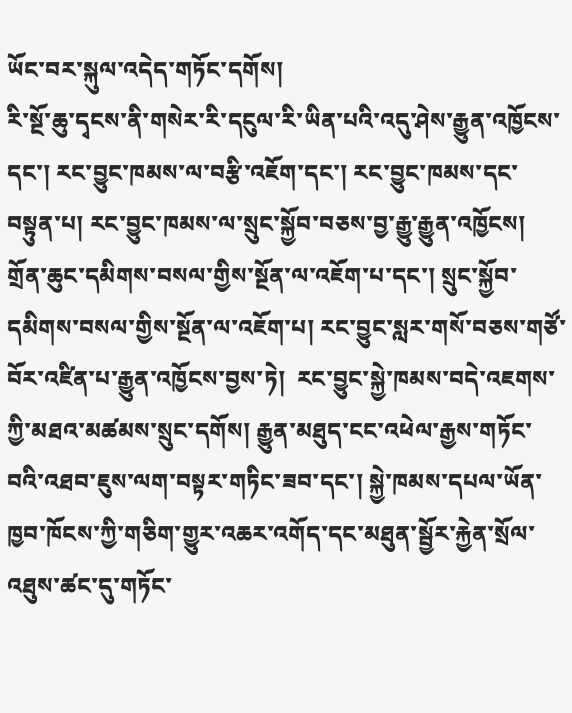ཡོང་བར་སྐུལ་འདེད་གཏོང་དགོས།
རི་སྔོ་ཆུ་དྭངས་ནི་གསེར་རི་དངུལ་རི་ཡིན་པའི་འདུ་ཤེས་རྒྱུན་འཁྱོངས་དང་། རང་བྱུང་ཁམས་ལ་བརྩི་འཇོག་དང་། རང་བྱུང་ཁམས་དང་བསྟུན་པ། རང་བྱུང་ཁམས་ལ་སྲུང་སྐྱོབ་བཅས་བྱ་རྒྱུ་རྒྱུན་འཁྱོངས། གྲོན་ཆུང་དམིགས་བསལ་གྱིས་སྔོན་ལ་འཇོག་པ་དང་། སྲུང་སྐྱོབ་དམིགས་བསལ་གྱིས་སྔོན་ལ་འཇོག་པ། རང་བྱུང་སླར་གསོ་བཅས་གཙོ་བོར་འཛིན་པ་རྒྱུན་འཁྱོངས་བྱས་ཏེ།  རང་བྱུང་སྐྱེ་ཁམས་བདེ་འཇགས་ཀྱི་མཐའ་མཚམས་སྲུང་དགོས། རྒྱུན་མཐུད་ངང་འཕེལ་རྒྱས་གཏོང་བའི་འཐབ་ཇུས་ལག་བསྟར་གཏིང་ཟབ་དང་། སྐྱེ་ཁམས་དཔལ་ཡོན་ཁྱབ་ཁོངས་ཀྱི་གཅིག་གྱུར་འཆར་འགོད་དང་མཐུན་སྦྱོར་རྐྱེན་སྲོལ་འཐུས་ཚང་དུ་གཏོང་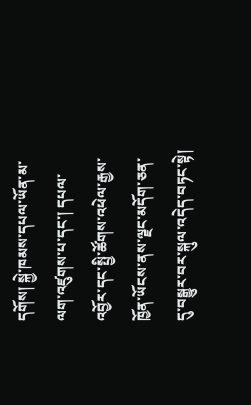དགོས། སྐྱེ་ཁམས་དཔལ་ཡོན་མ་ལག་འཛུགས་པ་དང་། དཔལ་འབྱོར་དང་སྤྱི་ཚོགས་འཕེལ་རྒྱས་ཁྱོན་ཡོངས་ནས་ལྗང་མདོག་ཅན་དུ་བསྒྱུར་བར་སྐུལ་འདེད་བཏང་སྟེ།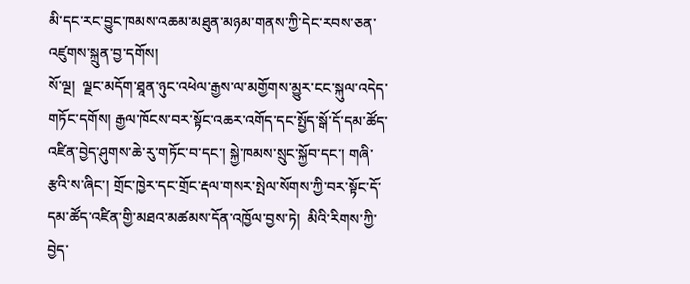མི་དང་རང་བྱུང་ཁམས་འཆམ་མཐུན་མཉམ་གནས་ཀྱི་དེང་རབས་ཅན་འཛུགས་སྐྲུན་བྱ་དགོས།
སོ་ལྔ།  ལྗང་མདོག་ཐཱན་ཉུང་འཕེལ་རྒྱས་ལ་མགྱོགས་མྱུར་ངང་སྐུལ་འདེད་གཏོང་དགོས། རྒྱལ་ཁོངས་བར་སྟོང་འཆར་འགོད་དང་སྤྱོད་སྒོ་དོ་དམ་ཚོད་འཛིན་བྱེད་ཤུགས་ཆེ་རུ་གཏོང་བ་དང་། སྐྱེ་ཁམས་སྲུང་སྐྱོབ་དང་། གཞི་རྩའི་ས་ཞིང་། གྲོང་ཁྱེར་དང་གྲོང་རྡལ་གསར་སྤེལ་སོགས་ཀྱི་བར་སྟོང་དོ་དམ་ཚོད་འཛིན་གྱི་མཐའ་མཚམས་དོན་འཁྱོལ་བྱས་ཏེ།  མིའི་རིགས་ཀྱི་བྱེད་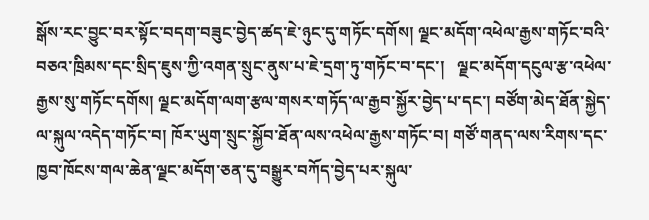སྒོས་རང་བྱུང་བར་སྟོང་བདག་བཟུང་བྱེད་ཚད་ཇེ་ཉུང་དུ་གཏོང་དགོས། ལྗང་མདོག་འཕེལ་རྒྱས་གཏོང་བའི་བཅའ་ཁྲིམས་དང་སྲིད་ཇུས་ཀྱི་འགན་སྲུང་ནུས་པ་ཇེ་དྲག་ཏུ་གཏོང་བ་དང་།   ལྗང་མདོག་དངུལ་རྩ་འཕེལ་རྒྱས་སུ་གཏོང་དགོས། ལྗང་མདོག་ལག་རྩལ་གསར་གཏོད་ལ་རྒྱབ་སྐྱོར་བྱེད་པ་དང་། བཙོག་མེད་ཐོན་སྐྱེད་ལ་སྐུལ་འདེད་གཏོང་བ། ཁོར་ཡུག་སྲུང་སྐྱོབ་ཐོན་ལས་འཕེལ་རྒྱས་གཏོང་བ། གཙོ་གནད་ལས་རིགས་དང་ཁྱབ་ཁོངས་གལ་ཆེན་ལྗང་མདོག་ཅན་དུ་བསྒྱུར་བཀོད་བྱེད་པར་སྐུལ་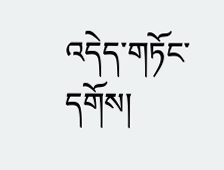འདེད་གཏོང་དགོས།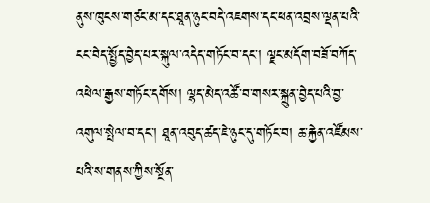ནུས་ཁུངས་གཙང་མ་དང་ཐཱན་ཉུང་བདེ་འཇགས་དང་ཕན་འབྲས་ལྡན་པའི་ངང་བེད་སྤྱོད་བྱེད་པར་སྐུལ་འདེད་གཏོང་བ་དང་། ལྗང་མདོག་བཟོ་བཀོད་འཕེལ་རྒྱས་གཏོང་དགོས། ལྷད་མེད་འཚོ་བ་གསར་སྐྲུན་བྱེད་པའི་བྱ་འགུལ་སྤེལ་བ་དང་། ཐཱན་འབུད་ཚད་ཇེ་ཉུང་དུ་གཏོང་བ། ཆ་རྐྱེན་འཛོམས་པའི་ས་གནས་ཀྱིས་སྔོན་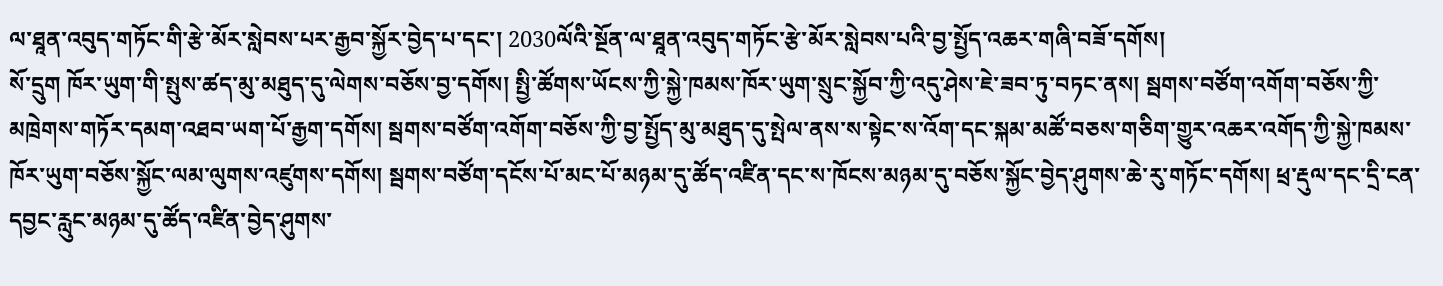ལ་ཐཱན་འབུད་གཏོང་གི་རྩེ་མོར་སླེབས་པར་རྒྱབ་སྐྱོར་བྱེད་པ་དང་། 2030ལོའི་སྔོན་ལ་ཐཱན་འབུད་གཏོང་རྩེ་མོར་སླེབས་པའི་བྱ་སྤྱོད་འཆར་གཞི་བཟོ་དགོས།
སོ་དྲུག ཁོར་ཡུག་གི་སྤུས་ཚད་མུ་མཐུད་དུ་ལེགས་བཅོས་བྱ་དགོས། སྤྱི་ཚོགས་ཡོངས་ཀྱི་སྐྱེ་ཁམས་ཁོར་ཡུག་སྲུང་སྐྱོབ་ཀྱི་འདུ་ཤེས་ཇེ་ཟབ་ཏུ་བཏང་ནས། སྦགས་བཙོག་འགོག་བཅོས་ཀྱི་མཁྲེགས་གཏོར་དམག་འཐབ་ཡག་པོ་རྒྱག་དགོས། སྦགས་བཙོག་འགོག་བཅོས་ཀྱི་བྱ་སྤྱོད་མུ་མཐུད་དུ་སྤེལ་ནས་ས་སྟེང་ས་འོག་དང་སྐམ་མཚོ་བཅས་གཅིག་གྱུར་འཆར་འགོད་ཀྱི་སྐྱེ་ཁམས་ཁོར་ཡུག་བཅོས་སྐྱོང་ལམ་ལུགས་འཛུགས་དགོས། སྦགས་བཙོག་དངོས་པོ་མང་པོ་མཉམ་དུ་ཚོད་འཛིན་དང་ས་ཁོངས་མཉམ་དུ་བཅོས་སྐྱོང་བྱེད་ཤུགས་ཆེ་རུ་གཏོང་དགོས། ཕྲ་རྡུལ་དང་དྲི་ངན་དབྱང་རླུང་མཉམ་དུ་ཚོད་འཛིན་བྱེད་ཤུགས་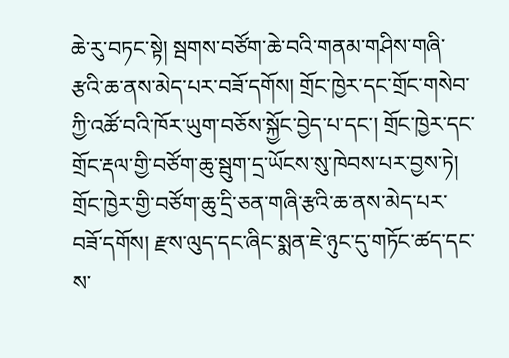ཆེ་རུ་བཏང་སྟེ། སྦགས་བཙོག་ཆེ་བའི་གནམ་གཤིས་གཞི་རྩའི་ཆ་ནས་མེད་པར་བཟོ་དགོས། གྲོང་ཁྱེར་དང་གྲོང་གསེབ་ཀྱི་འཚོ་བའི་ཁོར་ཡུག་བཅོས་སྐྱོང་བྱེད་པ་དང་། གྲོང་ཁྱེར་དང་གྲོང་རྡལ་གྱི་བཙོག་ཆུ་སྦུག་དྲ་ཡོངས་སུ་ཁེབས་པར་བྱས་ཏེ། གྲོང་ཁྱེར་གྱི་བཙོག་ཆུ་དྲི་ཅན་གཞི་རྩའི་ཆ་ནས་མེད་པར་བཟོ་དགོས། རྫས་ལུད་དང་ཞིང་སྨན་ཇེ་ཉུང་དུ་གཏོང་ཚད་དང་ས་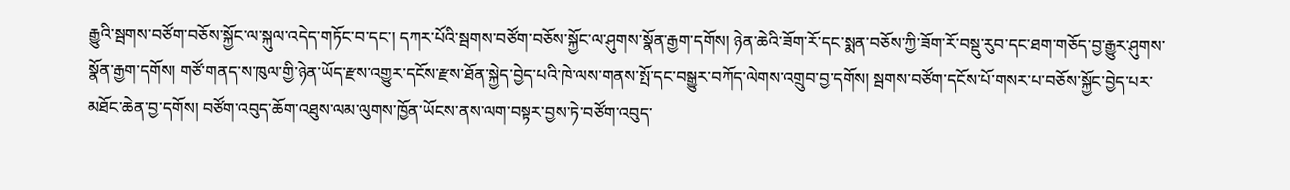རྒྱུའི་སྦགས་བཙོག་བཅོས་སྐྱོང་ལ་སྐུལ་འདེད་གཏོང་བ་དང་། དཀར་པོའི་སྦགས་བཙོག་བཅོས་སྐྱོང་ལ་ཤུགས་སྣོན་རྒྱག་དགོས། ཉེན་ཆེའི་ཟོག་རོ་དང་སྨན་བཅོས་ཀྱི་ཟོག་རོ་བསྡུ་རུབ་དང་ཐག་གཅོད་བྱ་རྒྱུར་ཤུགས་སྣོན་རྒྱག་དགོས། གཙོ་གནད་ས་ཁུལ་གྱི་ཉེན་ཡོད་རྫས་འགྱུར་དངོས་རྫས་ཐོན་སྐྱེད་བྱེད་པའི་ཁེ་ལས་གནས་སྤོ་དང་བསྒྱུར་བཀོད་ལེགས་འགྲུབ་བྱ་དགོས། སྦགས་བཙོག་དངོས་པོ་གསར་པ་བཅོས་སྐྱོང་བྱེད་པར་མཐོང་ཆེན་བྱ་དགོས། བཙོག་འབུད་ཆོག་འཐུས་ལམ་ལུགས་ཁྱོན་ཡོངས་ནས་ལག་བསྟར་བྱས་ཏེ་བཙོག་འབུད་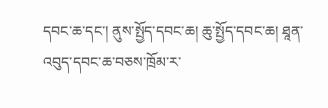དབང་ཆ་དང་། ནུས་སྤྱོད་དབང་ཆ། ཆུ་སྤྱོད་དབང་ཆ། ཐཱན་འབུད་དབང་ཆ་བཅས་ཁྲོམ་ར་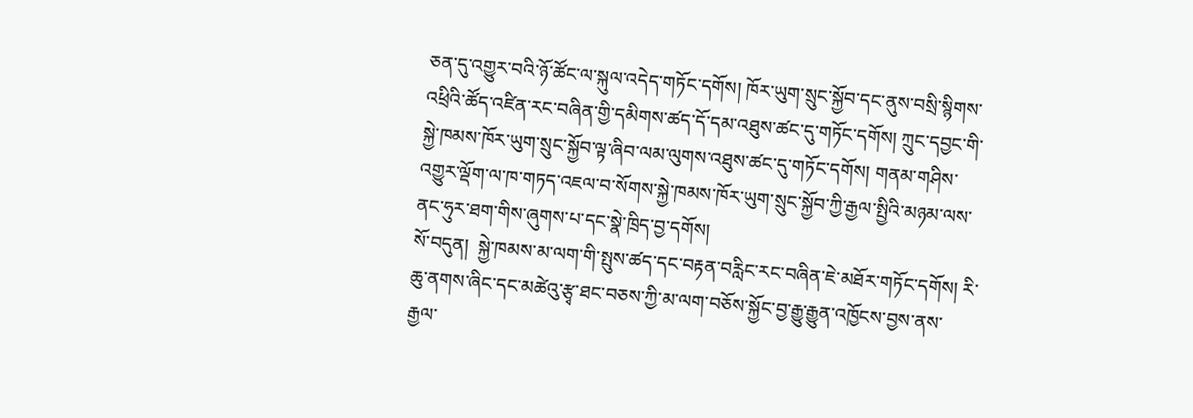ཅན་དུ་འགྱུར་བའི་ཉོ་ཚོང་ལ་སྐུལ་འདེད་གཏོང་དགོས། ཁོར་ཡུག་སྲུང་སྐྱོབ་དང་ནུས་བསྲི་སྙིགས་འཕྲིའི་ཚོད་འཛིན་རང་བཞིན་གྱི་དམིགས་ཚད་དོ་དམ་འཐུས་ཚང་དུ་གཏོང་དགོས། ཀྲུང་དབྱང་གི་སྐྱེ་ཁམས་ཁོར་ཡུག་སྲུང་སྐྱོབ་ལྟ་ཞིབ་ལམ་ལུགས་འཐུས་ཚང་དུ་གཏོང་དགོས། གནམ་གཤིས་འགྱུར་ལྡོག་ལ་ཁ་གཏད་འཇལ་བ་སོགས་སྐྱེ་ཁམས་ཁོར་ཡུག་སྲུང་སྐྱོབ་ཀྱི་རྒྱལ་སྤྱིའི་མཉམ་ལས་ནང་ཧུར་ཐག་གིས་ཞུགས་པ་དང་སྣེ་ཁྲིད་བྱ་དགོས།
སོ་བདུན།  སྐྱེ་ཁམས་མ་ལག་གི་སྤུས་ཚད་དང་བརྟན་བརླིང་རང་བཞིན་ཇེ་མཐོར་གཏོང་དགོས། རི་ཆུ་ནགས་ཞིང་དང་མཚེའུ་རྩྭ་ཐང་བཅས་ཀྱི་མ་ལག་བཅོས་སྐྱོང་བྱ་རྒྱུ་རྒྱུན་འཁྱོངས་བྱས་ནས་རྒྱལ་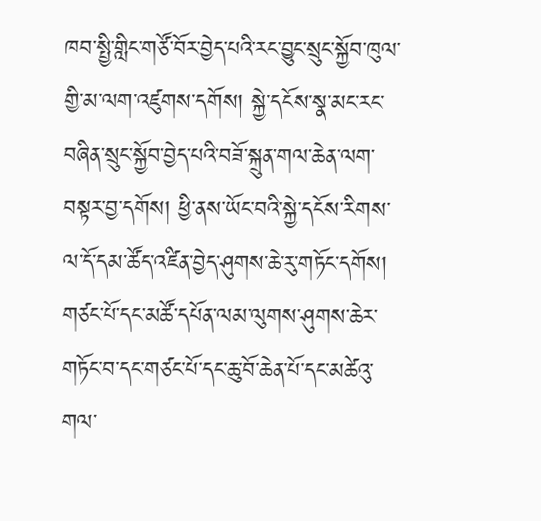ཁབ་སྤྱི་གླིང་གཙོ་བོར་བྱེད་པའི་རང་བྱུང་སྲུང་སྐྱོབ་ཁུལ་གྱི་མ་ལག་འཛུགས་དགོས། སྐྱེ་དངོས་སྣ་མང་རང་བཞིན་སྲུང་སྐྱོབ་བྱེད་པའི་བཟོ་སྐྲུན་གལ་ཆེན་ལག་བསྟར་བྱ་དགོས། ཕྱི་ནས་ཡོང་བའི་སྐྱེ་དངོས་རིགས་ལ་དོ་དམ་ཚོད་འཛིན་བྱེད་ཤུགས་ཆེ་རུ་གཏོང་དགོས། གཙང་པོ་དང་མཚོ་དཔོན་ལམ་ལུགས་ཤུགས་ཆེར་གཏོང་བ་དང་གཙང་པོ་དང་ཆུ་བོ་ཆེན་པོ་དང་མཚེའུ་གལ་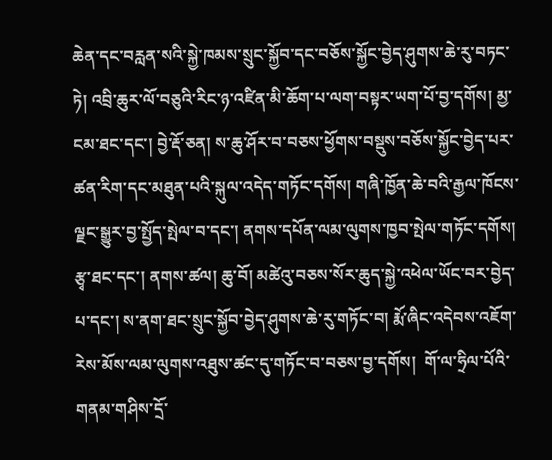ཆེན་དང་བརླན་སའི་སྐྱེ་ཁམས་སྲུང་སྐྱོབ་དང་བཅོས་སྐྱོང་བྱེད་ཤུགས་ཆེ་རུ་བཏང་ཏེ། འབྲི་ཆུར་ལོ་བཅུའི་རིང་ཉ་འཛིན་མི་ཆོག་པ་ལག་བསྟར་ཡག་པོ་བྱ་དགོས། མྱ་ངམ་ཐང་དང་། བྱེ་རྡོ་ཅན། ས་ཆུ་ཤོར་བ་བཅས་ཕྱོགས་བསྡུས་བཅོས་སྐྱོང་བྱེད་པར་ཚན་རིག་དང་མཐུན་པའི་སྐུལ་འདེད་གཏོང་དགོས། གཞི་ཁྱོན་ཆེ་བའི་རྒྱལ་ཁོངས་ལྗང་སྒྱུར་བྱ་སྤྱོད་སྤེལ་བ་དང་། ནགས་དཔོན་ལམ་ལུགས་ཁྱབ་སྤེལ་གཏོང་དགོས། རྩྭ་ཐང་དང་། ནགས་ཚལ། ཆུ་བོ། མཚེའུ་བཅས་སོར་ཆུད་སྐྱེ་འཕེལ་ཡོང་བར་བྱེད་པ་དང་། ས་ནག་ཐང་སྲུང་སྐྱོབ་བྱེད་ཤུགས་ཆེ་རུ་གཏོང་བ། རྨོ་ཞིང་འདེབས་འཇོག་རེས་མོས་ལམ་ལུགས་འཐུས་ཚང་དུ་གཏོང་བ་བཅས་བྱ་དགོས།  གོ་ལ་ཧྲིལ་པོའི་གནམ་གཤིས་དྲོ་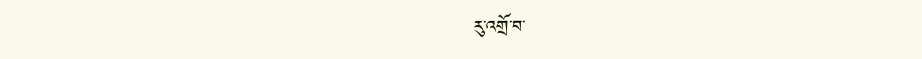རུ་འགྲོ་བ་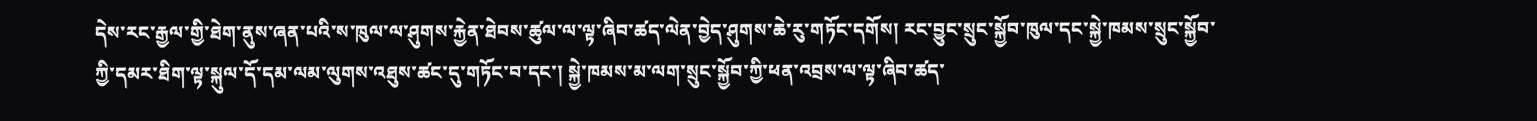དེས་རང་རྒྱལ་གྱི་ཐེག་ནུས་ཞན་པའི་ས་ཁུལ་ལ་ཤུགས་རྐྱེན་ཐེབས་ཚུལ་ལ་ལྟ་ཞིབ་ཚད་ལེན་བྱེད་ཤུགས་ཆེ་རུ་གཏོང་དགོས། རང་བྱུང་སྲུང་སྐྱོབ་ཁུལ་དང་སྐྱེ་ཁམས་སྲུང་སྐྱོབ་ཀྱི་དམར་ཐིག་ལྟ་སྐུལ་དོ་དམ་ལམ་ལུགས་འཐུས་ཚང་དུ་གཏོང་བ་དང་། སྐྱེ་ཁམས་མ་ལག་སྲུང་སྐྱོབ་ཀྱི་ཕན་འབྲས་ལ་ལྟ་ཞིབ་ཚད་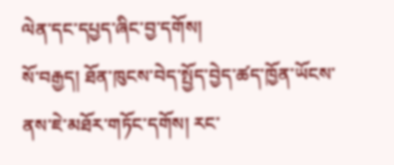ལེན་དང་དཔྱད་ཞིང་བྱ་དགོས།
སོ་བརྒྱད། ཐོན་ཁུངས་བེད་སྤྱོད་བྱེད་ཚད་ཁྱོན་ཡོངས་ནས་ཇེ་མཐོར་གཏོང་དགོས། རང་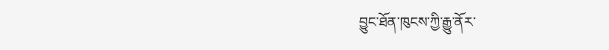བྱུང་ཐོན་ཁུངས་ཀྱི་རྒྱུ་ནོར་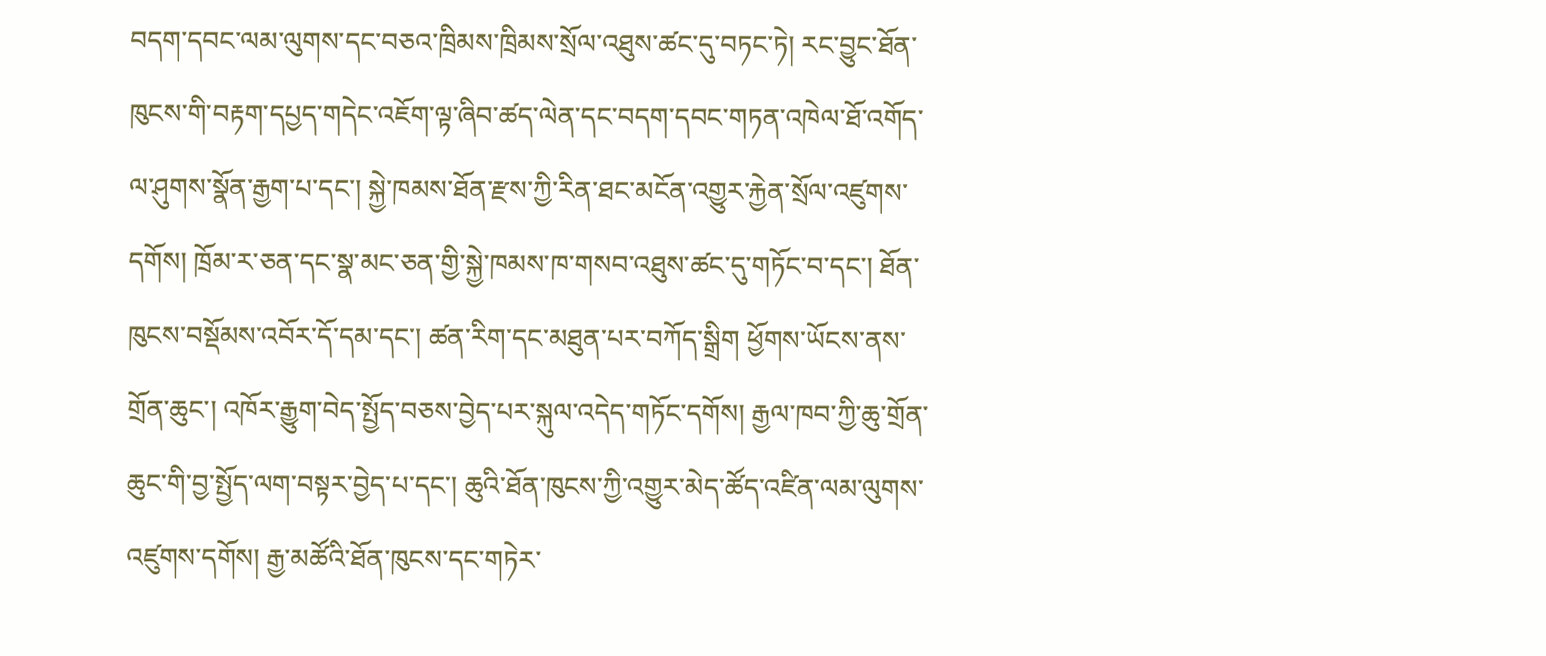བདག་དབང་ལམ་ལུགས་དང་བཅའ་ཁྲིམས་ཁྲིམས་སྲོལ་འཐུས་ཚང་དུ་བཏང་ཏེ། རང་བྱུང་ཐོན་ཁུངས་གི་བརྟག་དཔྱད་གདེང་འཇོག་ལྟ་ཞིབ་ཚད་ལེན་དང་བདག་དབང་གཏན་འཁེལ་ཐོ་འགོད་ལ་ཤུགས་སྣོན་རྒྱག་པ་དང་། སྐྱེ་ཁམས་ཐོན་རྫས་ཀྱི་རིན་ཐང་མངོན་འགྱུར་རྐྱེན་སྲོལ་འཛུགས་དགོས། ཁྲོམ་ར་ཅན་དང་སྣ་མང་ཅན་གྱི་སྐྱེ་ཁམས་ཁ་གསབ་འཐུས་ཚང་དུ་གཏོང་བ་དང་། ཐོན་ཁུངས་བསྡོམས་འབོར་དོ་དམ་དང་། ཚན་རིག་དང་མཐུན་པར་བཀོད་སྒྲིག ཕྱོགས་ཡོངས་ནས་གྲོན་ཆུང་། འཁོར་རྒྱུག་བེད་སྤྱོད་བཅས་བྱེད་པར་སྐུལ་འདེད་གཏོང་དགོས། རྒྱལ་ཁབ་ཀྱི་ཆུ་གྲོན་ཆུང་གི་བྱ་སྤྱོད་ལག་བསྟར་བྱེད་པ་དང་། ཆུའི་ཐོན་ཁུངས་ཀྱི་འགྱུར་མེད་ཚོད་འཛིན་ལམ་ལུགས་འཛུགས་དགོས། རྒྱ་མཚོའི་ཐོན་ཁུངས་དང་གཏེར་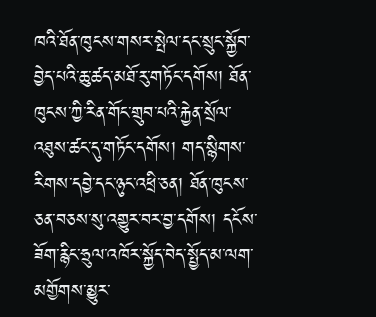ཁའི་ཐོན་ཁུངས་གསར་སྤེལ་དང་སྲུང་སྐྱོབ་བྱེད་པའི་ཆུ་ཚད་མཐོ་རུ་གཏོང་དགོས། ཐོན་ཁུངས་ཀྱི་རིན་གོང་གྲུབ་པའི་རྐྱེན་སྲོལ་འཐུས་ཚང་དུ་གཏོང་དགོས། གད་སྙིགས་རིགས་དབྱེ་དང་ཉུང་འཕྲི་ཅན། ཐོན་ཁུངས་ཅན་བཅས་སུ་འགྱུར་བར་བྱ་དགོས། དངོས་ཟོག་རྙིང་ཧྲུལ་འཁོར་སྐྱོད་བེད་སྤྱོད་མ་ལག་མགྱོགས་མྱུར་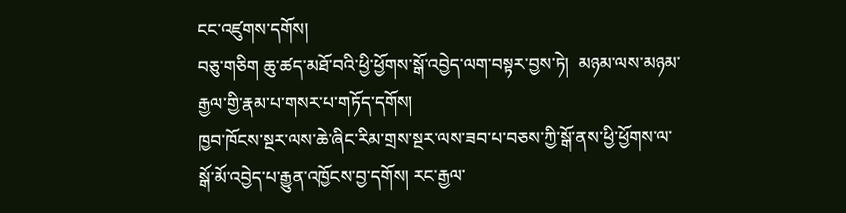ངང་འཛུགས་དགོས།
བཅུ་གཅིག ཆུ་ཚད་མཐོ་བའི་ཕྱི་ཕྱོགས་སྒོ་འབྱེད་ལག་བསྟར་བྱས་ཏེ།  མཉམ་ལས་མཉམ་རྒྱལ་གྱི་རྣམ་པ་གསར་པ་གཏོད་དགོས།
ཁྱབ་ཁོངས་སྔར་ལས་ཆེ་ཞིང་རིམ་གྲས་སྔར་ལས་ཟབ་པ་བཅས་ཀྱི་སྒོ་ནས་ཕྱི་ཕྱོགས་ལ་སྒོ་མོ་འབྱེད་པ་རྒྱུན་འཁྱོངས་བྱ་དགོས། རང་རྒྱལ་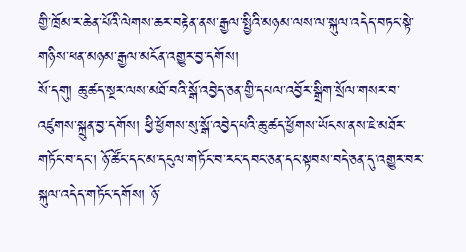གྱི་ཁྲོམ་ར་ཆེན་པོའི་ལེགས་ཆར་བརྟེན་ནས་རྒྱལ་སྤྱིའི་མཉམ་ལས་ལ་སྐུལ་འདེད་བཏང་སྟེ་གཉིས་ཕན་མཉམ་རྒྱལ་མངོན་འགྱུར་བྱ་དགོས།
སོ་དགུ། ཆུ་ཚད་སྔར་ལས་མཐོ་བའི་སྒོ་འབྱེད་ཅན་གྱི་དཔལ་འབྱོར་སྒྲིག་སྲོལ་གསར་བ་འཛུགས་སྐྲུན་བྱ་དགོས། ཕྱི་ཕྱོགས་སུ་སྒོ་འབྱེད་པའི་ཆུ་ཚད་ཕྱོགས་ཡོངས་ནས་ཇེ་མཐོར་ གཏོང་བ་དང་། ཉོ་ཚོང་དང་མ་དངུལ་གཏོང་བ་རང་དབང་ཅན་དང་སྟབས་བདེ་ཅན་དུ་འགྱུར་བར་སྐུལ་འདེད་གཏོང་དགོས། ཉོ་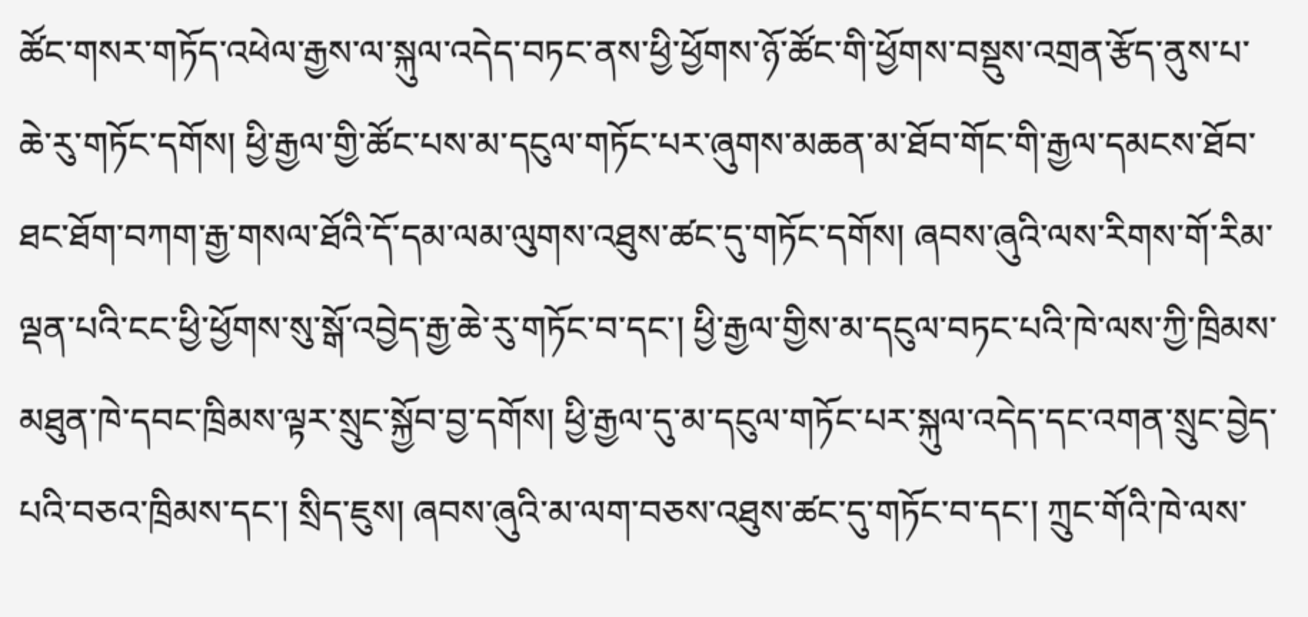ཚོང་གསར་གཏོད་འཕེལ་རྒྱས་ལ་སྐུལ་འདེད་བཏང་ནས་ཕྱི་ཕྱོགས་ཉོ་ཚོང་གི་ཕྱོགས་བསྡུས་འགྲན་རྩོད་ནུས་པ་ཆེ་རུ་གཏོང་དགོས། ཕྱི་རྒྱལ་གྱི་ཚོང་པས་མ་དངུལ་གཏོང་པར་ཞུགས་མཆན་མ་ཐོབ་གོང་གི་རྒྱལ་དམངས་ཐོབ་ཐང་ཐོག་བཀག་རྒྱ་གསལ་ཐོའི་དོ་དམ་ལམ་ལུགས་འཐུས་ཚང་དུ་གཏོང་དགོས། ཞབས་ཞུའི་ལས་རིགས་གོ་རིམ་ལྡན་པའི་ངང་ཕྱི་ཕྱོགས་སུ་སྒོ་འབྱེད་རྒྱ་ཆེ་རུ་གཏོང་བ་དང་། ཕྱི་རྒྱལ་གྱིས་མ་དངུལ་བཏང་པའི་ཁེ་ལས་ཀྱི་ཁྲིམས་མཐུན་ཁེ་དབང་ཁྲིམས་ལྟར་སྲུང་སྐྱོབ་བྱ་དགོས། ཕྱི་རྒྱལ་དུ་མ་དངུལ་གཏོང་པར་སྐུལ་འདེད་དང་འགན་སྲུང་བྱེད་པའི་བཅའ་ཁྲིམས་དང་། སྲིད་ཇུས། ཞབས་ཞུའི་མ་ལག་བཅས་འཐུས་ཚང་དུ་གཏོང་བ་དང་། ཀྲུང་གོའི་ཁེ་ལས་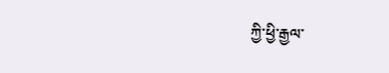ཀྱི་ཕྱི་རྒྱལ་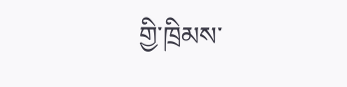གྱི་ཁྲིམས་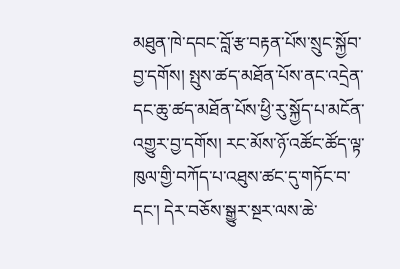མཐུན་ཁེ་དབང་བློ་རྩ་བརྟན་པོས་སྲུང་སྐྱོབ་བྱ་དགོས། སྤུས་ཚད་མཐོན་པོས་ནང་འདྲེན་དང་ཆུ་ཚད་མཐོན་པོས་ཕྱི་རུ་སྐྱོད་པ་མངོན་འགྱུར་བྱ་དགོས། རང་མོས་ཉོ་འཚོང་ཚོད་ལྟ་ཁུལ་གྱི་བཀོད་པ་འཐུས་ཚང་དུ་གཏོང་བ་དང་། དེར་བཅོས་སྒྱུར་སྔར་ལས་ཆེ་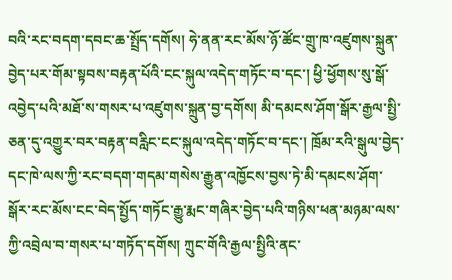བའི་རང་བདག་དབང་ཆ་སྤྲོད་དགོས། ཧེ་ནན་རང་མོས་ཉོ་ཚོང་གྲུ་ཁ་འཛུགས་སྐྲུན་བྱེད་པར་གོམ་སྟབས་བརྟན་པོའི་ངང་སྐུལ་འདེད་གཏོང་བ་དང་། ཕྱི་ཕྱོགས་སུ་སྒོ་འབྱེད་པའི་མཐོ་ས་གསར་པ་འཛུགས་སྐྲུན་བྱ་དགོས། མི་དམངས་ཤོག་སྒོར་རྒྱལ་སྤྱི་ཅན་དུ་འགྱུར་བར་བརྟན་བརླིང་ངང་སྐུལ་འདེད་གཏོང་བ་དང་། ཁྲོམ་རའི་སྒུལ་བྱེད་དང་ཁེ་ལས་ཀྱི་རང་བདག་གདམ་གསེས་རྒྱུན་འཁྱོངས་བྱས་ཏེ་མི་དམངས་ཤོག་སྒོར་རང་མོས་ངང་བེད་སྤྱོད་གཏོང་རྒྱུ་རྨང་གཞིར་བྱེད་པའི་གཉིས་ཕན་མཉམ་ལས་ཀྱི་འབྲེལ་བ་གསར་པ་གཏོད་དགོས། ཀྲུང་གོའི་རྒྱལ་སྤྱིའི་ནང་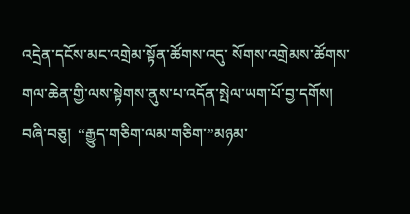འདྲེན་དངོས་མང་འགྲེམ་སྟོན་ཚོགས་འདུ་ སོགས་འགྲེམས་ཚོགས་གལ་ཆེན་གྱི་ལས་སྟེགས་ནུས་པ་འདོན་སྤེལ་ཡག་པོ་བྱ་དགོས།
བཞི་བཅུ།  “རྒྱུད་གཅིག་ལམ་གཅིག་”མཉམ་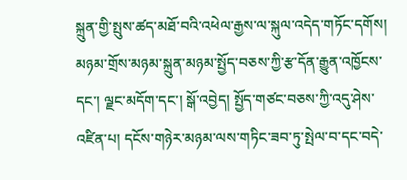སྐྲུན་གྱི་སྤུས་ཚད་མཐོ་བའི་འཕེལ་རྒྱས་ལ་སྐུལ་འདེད་གཏོང་དགོས། མཉམ་གྲོས་མཉམ་སྐྲུན་མཉམ་སྤྱོད་བཅས་ཀྱི་རྩ་དོན་རྒྱུན་འཁྱོངས་དང་། ལྗང་མདོག་དང་། སྒོ་འབྱེད། སྤྱོད་གཙང་བཅས་ཀྱི་འདུ་ཤེས་འཛིན་པ། དངོས་གཉེར་མཉམ་ལས་གཏིང་ཟབ་ཏུ་སྤེལ་བ་དང་བདེ་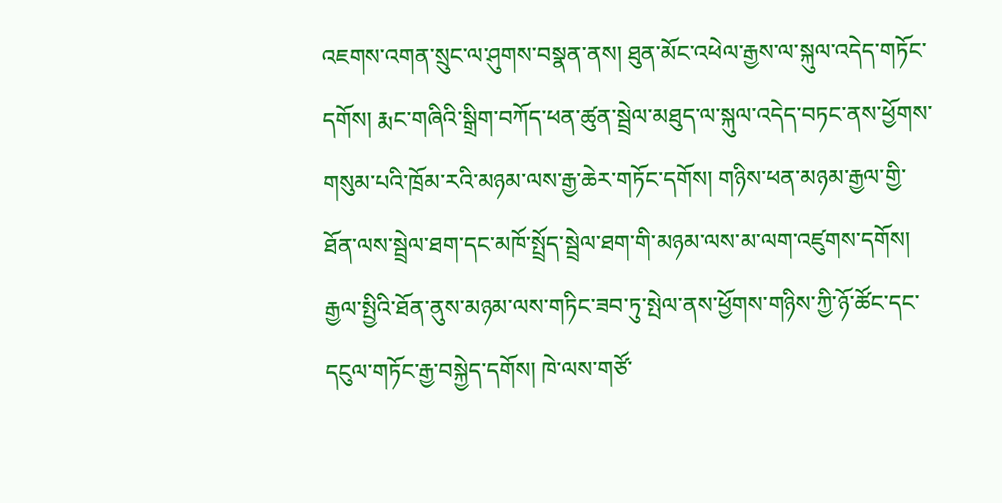འཇགས་འགན་སྲུང་ལ་ཤུགས་བསྣན་ནས། ཐུན་མོང་འཕེལ་རྒྱས་ལ་སྐུལ་འདེད་གཏོང་དགོས། རྨང་གཞིའི་སྒྲིག་བཀོད་ཕན་ཚུན་སྦྲེལ་མཐུད་ལ་སྐུལ་འདེད་བཏང་ནས་ཕྱོགས་གསུམ་པའི་ཁྲོམ་རའི་མཉམ་ལས་རྒྱ་ཆེར་གཏོང་དགོས། གཉིས་ཕན་མཉམ་རྒྱལ་གྱི་ཐོན་ལས་སྦྲེལ་ཐག་དང་མཁོ་སྤྲོད་སྦྲེལ་ཐག་གི་མཉམ་ལས་མ་ལག་འཛུགས་དགོས། རྒྱལ་སྤྱིའི་ཐོན་ནུས་མཉམ་ལས་གཏིང་ཟབ་ཏུ་སྤེལ་ནས་ཕྱོགས་གཉིས་ཀྱི་ཉོ་ཚོང་དང་དངུལ་གཏོང་རྒྱ་བསྐྱེད་དགོས། ཁེ་ལས་གཙོ་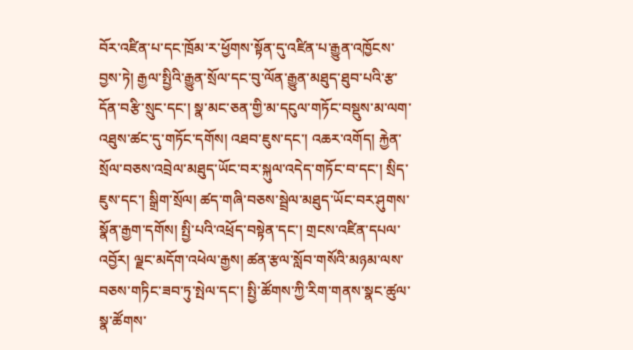བོར་འཛིན་པ་དང་ཁྲོམ་ར་ཕྱོགས་སྟོན་དུ་འཛིན་པ་རྒྱུན་འཁྱོངས་བྱས་ཏེ། རྒྱལ་སྤྱིའི་རྒྱུན་སྲོལ་དང་བུ་ལོན་རྒྱུན་མཐུད་ཐུབ་པའི་རྩ་དོན་བརྩི་སྲུང་དང་། སྣ་མང་ཅན་གྱི་མ་དངུལ་གཏོང་བསྡུས་མ་ལག་འཐུས་ཚང་དུ་གཏོང་དགོས། འཐབ་ཇུས་དང་། འཆར་འགོད། རྐྱེན་སྲོལ་བཅས་འབྲེལ་མཐུད་ཡོང་བར་སྐུལ་འདེད་གཏོང་བ་དང་། སྲིད་ཇུས་དང་། སྒྲིག་སྲོལ། ཚད་གཞི་བཅས་སྦྲེལ་མཐུད་ཡོང་བར་ཤུགས་སྣོན་རྒྱག་དགོས། སྤྱི་པའི་འཕྲོད་བསྟེན་དང་། གྲངས་འཛིན་དཔལ་འབྱོར། ལྗང་མདོག་འཕེལ་རྒྱས། ཚན་རྩལ་སློབ་གསོའི་མཉམ་ལས་བཅས་གཏིང་ཟབ་ཏུ་སྤེལ་དང་། སྤྱི་ཚོགས་ཀྱི་རིག་གནས་སྣང་ཚུལ་སྣ་ཚོགས་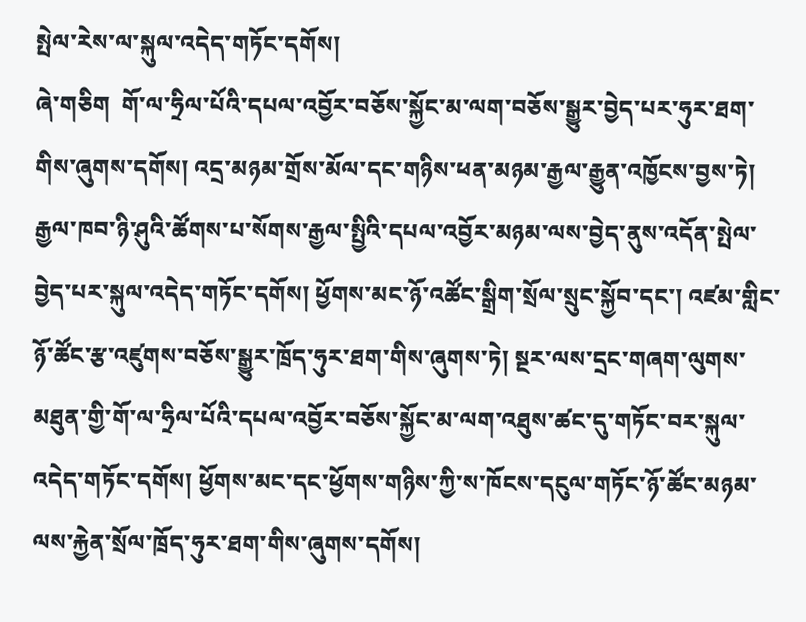སྤེལ་རེས་ལ་སྐུལ་འདེད་གཏོང་དགོས།
ཞེ་གཅིག  གོ་ལ་ཧྲིལ་པོའི་དཔལ་འབྱོར་བཅོས་སྐྱོང་མ་ལག་བཅོས་སྒྱུར་བྱེད་པར་ཧུར་ཐག་གིས་ཞུགས་དགོས། འདྲ་མཉམ་གྲོས་མོལ་དང་གཉིས་ཕན་མཉམ་རྒྱལ་རྒྱུན་འཁྱོངས་བྱས་ཏེ། རྒྱལ་ཁབ་ཉི་ཤུའི་ཚོགས་པ་སོགས་རྒྱལ་སྤྱིའི་དཔལ་འབྱོར་མཉམ་ལས་བྱེད་ནུས་འདོན་སྤེལ་བྱེད་པར་སྐུལ་འདེད་གཏོང་དགོས། ཕྱོགས་མང་ཉོ་འཚོང་སྒྲིག་སྲོལ་སྲུང་སྐྱོབ་དང་། འཛམ་གླིང་ཉོ་ཚོང་རྩ་འཛུགས་བཅོས་སྒྱུར་ཁྲོད་ཧུར་ཐག་གིས་ཞུགས་ཏེ། སྔར་ལས་དྲང་གཞག་ལུགས་མཐུན་གྱི་གོ་ལ་ཧྲིལ་པོའི་དཔལ་འབྱོར་བཅོས་སྐྱོང་མ་ལག་འཐུས་ཚང་དུ་གཏོང་བར་སྐུལ་འདེད་གཏོང་དགོས། ཕྱོགས་མང་དང་ཕྱོགས་གཉིས་ཀྱི་ས་ཁོངས་དངུལ་གཏོང་ཉོ་ཚོང་མཉམ་ལས་རྐྱེན་སྲོལ་ཁྲོད་ཧུར་ཐག་གིས་ཞུགས་དགོས།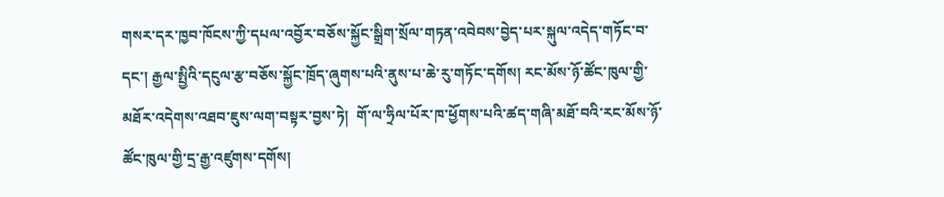གསར་དར་ཁྱབ་ཁོངས་ཀྱི་དཔལ་འབྱོར་བཅོས་སྐྱོང་སྒྲིག་སྲོལ་གཏན་འབེབས་བྱེད་པར་སྐུལ་འདེད་གཏོང་བ་དང་། རྒྱལ་སྤྱིའི་དངུལ་རྩ་བཅོས་སྐྱོང་ཁྲོད་ཞུགས་པའི་ནུས་པ་ཆེ་རུ་གཏོང་དགོས། རང་མོས་ཉོ་ཚོང་ཁུལ་གྱི་མཐོར་འདེགས་འཐབ་ཇུས་ལག་བསྟར་བྱས་ཏེ།  གོ་ལ་ཧྲིལ་པོར་ཁ་ཕྱོགས་པའི་ཚད་གཞི་མཐོ་བའི་རང་མོས་ཉོ་ཚོང་ཁུལ་གྱི་དྲ་རྒྱ་འཛུགས་དགོས།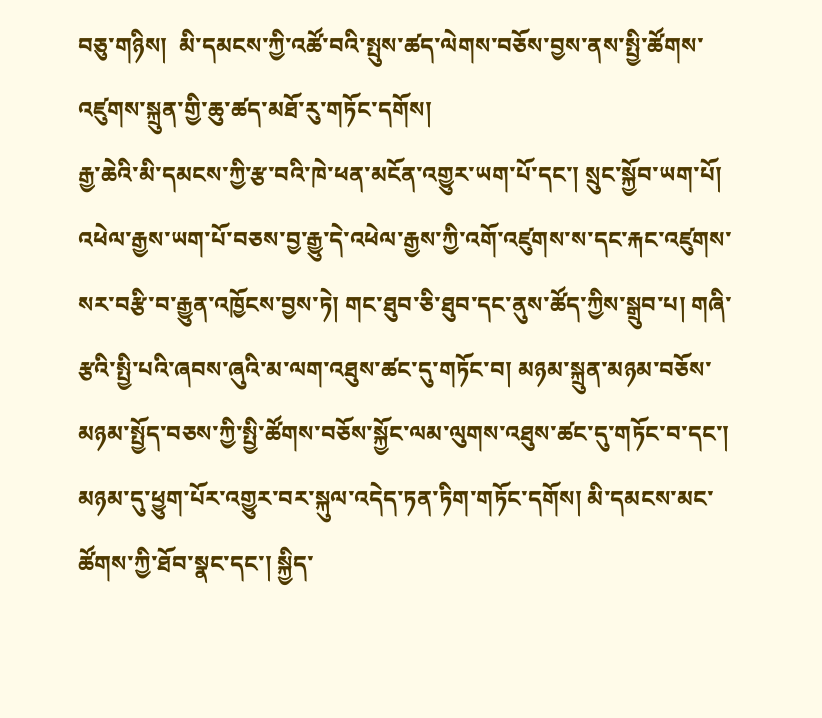བཅུ་གཉིས།  མི་དམངས་ཀྱི་འཚོ་བའི་སྤུས་ཚད་ལེགས་བཅོས་བྱས་ནས་སྤྱི་ཚོགས་འཛུགས་སྐྲུན་གྱི་ཆུ་ཚད་མཐོ་རུ་གཏོང་དགོས།
རྒྱ་ཆེའི་མི་དམངས་ཀྱི་རྩ་བའི་ཁེ་ཕན་མངོན་འགྱུར་ཡག་པོ་དང་། སྲུང་སྐྱོབ་ཡག་པོ། འཕེལ་རྒྱས་ཡག་པོ་བཅས་བྱ་རྒྱུ་དེ་འཕེལ་རྒྱས་ཀྱི་འགོ་འཛུགས་ས་དང་རྐང་འཛུགས་སར་བརྩི་བ་རྒྱུན་འཁྱོངས་བྱས་ཏེ། གང་ཐུབ་ཅི་ཐུབ་དང་ནུས་ཚོད་ཀྱིས་སྒྲུབ་པ། གཞི་རྩའི་སྤྱི་པའི་ཞབས་ཞུའི་མ་ལག་འཐུས་ཚང་དུ་གཏོང་བ། མཉམ་སྐྲུན་མཉམ་བཅོས་མཉམ་སྤྱོད་བཅས་ཀྱི་སྤྱི་ཚོགས་བཅོས་སྐྱོང་ལམ་ལུགས་འཐུས་ཚང་དུ་གཏོང་བ་དང་། མཉམ་དུ་ཕྱུག་པོར་འགྱུར་བར་སྐུལ་འདེད་ཏན་ཏིག་གཏོང་དགོས། མི་དམངས་མང་ཚོགས་ཀྱི་ཐོབ་སྣང་དང་། སྐྱིད་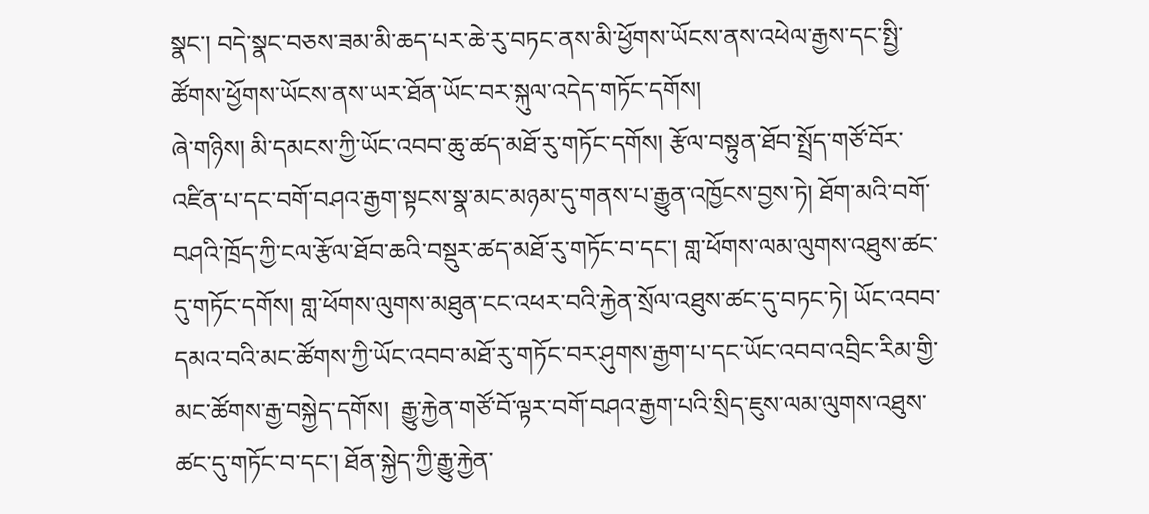སྣང་། བདེ་སྣང་བཅས་ཟམ་མི་ཆད་པར་ཆེ་རུ་བཏང་ནས་མི་ཕྱོགས་ཡོངས་ནས་འཕེལ་རྒྱས་དང་སྤྱི་ཚོགས་ཕྱོགས་ཡོངས་ནས་ཡར་ཐོན་ཡོང་བར་སྐུལ་འདེད་གཏོང་དགོས།
ཞེ་གཉིས། མི་དམངས་ཀྱི་ཡོང་འབབ་ཆུ་ཚད་མཐོ་རུ་གཏོང་དགོས། རྩོལ་བསྟུན་ཐོབ་སྤྲོད་གཙོ་བོར་འཛིན་པ་དང་བགོ་བཤའ་རྒྱག་སྟངས་སྣ་མང་མཉམ་དུ་གནས་པ་རྒྱུན་འཁྱོངས་བྱས་ཏེ། ཐོག་མའི་བགོ་བཤའི་ཁྲོད་ཀྱི་ངལ་རྩོལ་ཐོབ་ཆའི་བསྡུར་ཚད་མཐོ་རུ་གཏོང་བ་དང་། གླ་ཕོགས་ལམ་ལུགས་འཐུས་ཚང་དུ་གཏོང་དགོས། གླ་ཕོགས་ལུགས་མཐུན་ངང་འཕར་བའི་རྐྱེན་སྲོལ་འཐུས་ཚང་དུ་བཏང་ཏེ། ཡོང་འབབ་དམའ་བའི་མང་ཚོགས་ཀྱི་ཡོང་འབབ་མཐོ་རུ་གཏོང་བར་ཤུགས་རྒྱག་པ་དང་ཡོང་འབབ་འབྲིང་རིམ་གྱི་མང་ཚོགས་རྒྱ་བསྐྱེད་དགོས།  རྒྱུ་རྐྱེན་གཙོ་བོ་ལྟར་བགོ་བཤའ་རྒྱག་པའི་སྲིད་ཇུས་ལམ་ལུགས་འཐུས་ཚང་དུ་གཏོང་བ་དང་། ཐོན་སྐྱེད་ཀྱི་རྒྱུ་རྐྱེན་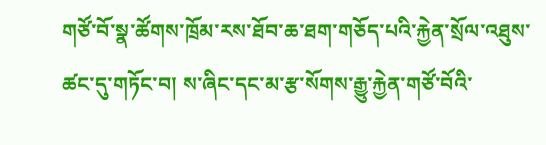གཙོ་བོ་སྣ་ཚོགས་ཁྲོམ་རས་ཐོབ་ཆ་ཐག་གཅོད་པའི་རྐྱེན་སྲོལ་འཐུས་ཚང་དུ་གཏོང་བ། ས་ཞིང་དང་མ་རྩ་སོགས་རྒྱུ་རྐྱེན་གཙོ་བོའི་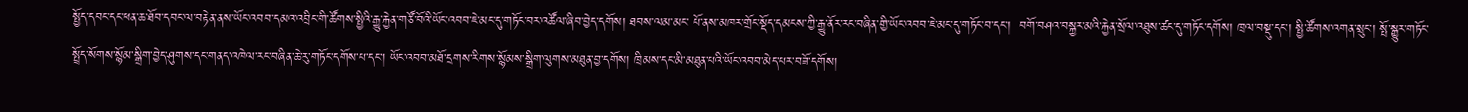སྤྱོད་དབང་དང་ཕན་ཆ་ཐོབ་དབང་ལ་བརྟེན་ནས་ཡོང་འབབ་དམའ་འབྲིང་གི་ཚོགས་སྤྱིའི་རྒྱུ་རྐྱེན་གཙོ་བོའི་ཡོང་འབབ་ཇེ་མང་དུ་གཏོང་བར་འཚོལ་ཞིབ་བྱེད་དགོས། ཐབས་ལམ་མང་ པོ་ནས་མཁར་གྲོང་སྡོད་དམངས་ཀྱི་རྒྱུ་ནོར་རང་བཞིན་གྱི་ཡོང་འབབ་ཇེ་མང་དུ་གཏོང་བ་དང་།  བགོ་བཤའ་བསྐྱར་མའི་རྐྱེན་སྲོལ་འཐུས་ཚང་དུ་གཏོང་དགོས། ཁྲལ་བསྡུ་དང་། སྤྱི་ཚོགས་འགན་སྲུང་། སྤོ་སྒྱུར་གཏོང་སྤྲོད་སོགས་སྙོམ་སྒྲིག་བྱེད་ཤུགས་དང་གནད་འཁེལ་རང་བཞིན་ཆེ་རུ་གཏོང་དགོས་པ་དང་། ཡོང་འབབ་མཐོ་དྲགས་རིགས་སྙོམས་སྒྲིག་ལུགས་མཐུན་བྱ་དགོས། ཁྲིམས་དང་མི་མཐུན་པའི་ཡོང་འབབ་མེད་པར་བཟོ་དགོས།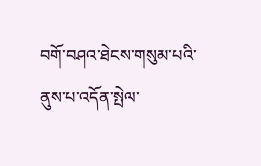བགོ་བཤའ་ཐེངས་གསུམ་པའི་ནུས་པ་འདོན་སྤེལ་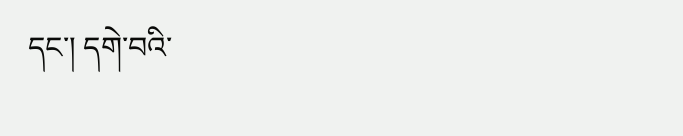དང་། དགེ་བའི་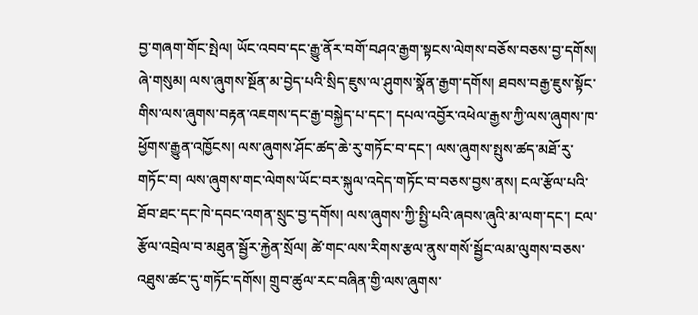བྱ་གཞག་གོང་སྤེལ། ཡོང་འབབ་དང་རྒྱུ་ནོར་བགོ་བཤའ་རྒྱག་སྟངས་ལེགས་བཅོས་བཅས་བྱ་དགོས།
ཞེ་གསུམ། ལས་ཞུགས་སྔོན་མ་བྱེད་པའི་སྲིད་ཇུས་ལ་ཤུགས་སྣོན་རྒྱག་དགོས། ཐབས་བརྒྱ་ཇུས་སྟོང་གིས་ལས་ཞུགས་བརྟན་འཇགས་དང་རྒྱ་བསྐྱེད་པ་དང་། དཔལ་འབྱོར་འཕེལ་རྒྱས་ཀྱི་ལས་ཞུགས་ཁ་ཕྱོགས་རྒྱུན་འཁྱོངས། ལས་ཞུགས་ཤོང་ཚད་ཆེ་རུ་གཏོང་བ་དང་། ལས་ཞུགས་སྤུས་ཚད་མཐོ་རུ་གཏོང་བ། ལས་ཞུགས་གང་ལེགས་ཡོང་བར་སྐུལ་འདེད་གཏོང་བ་བཅས་བྱས་ནས། ངལ་རྩོལ་པའི་ཐོབ་ཐང་དང་ཁེ་དབང་འགན་སྲུང་བྱ་དགོས། ལས་ཞུགས་ཀྱི་སྤྱི་པའི་ཞབས་ཞུའི་མ་ལག་དང་། ངལ་རྩོལ་འབྲེལ་བ་མཐུན་སྦྱོར་རྐྱེན་སྲོལ། ཚེ་གང་ལས་རིགས་རྩལ་ནུས་གསོ་སྦྱོང་ལམ་ལུགས་བཅས་འཐུས་ཚང་དུ་གཏོང་དགོས། གྲུབ་ཚུལ་རང་བཞིན་གྱི་ལས་ཞུགས་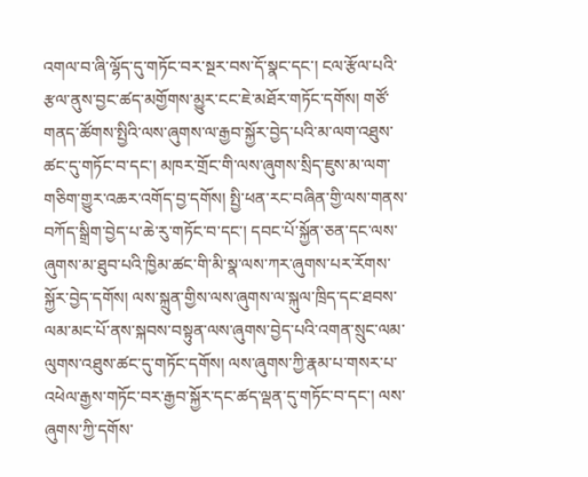འགལ་བ་ཞི་ལྷོད་དུ་གཏོང་བར་སྔར་བས་དོ་སྣང་དང་། ངལ་རྩོལ་པའི་རྩལ་ནུས་བྱང་ཚད་མགྱོགས་མྱུར་ངང་ཇེ་མཐོར་གཏོང་དགོས། གཙོ་གནད་ཚོགས་སྤྱིའི་ལས་ཞུགས་ལ་རྒྱབ་སྐྱོར་བྱེད་པའི་མ་ལག་འཐུས་ཚང་དུ་གཏོང་བ་དང་། མཁར་གྲོང་གི་ལས་ཞུགས་སྲིད་ཇུས་མ་ལག་གཅིག་གྱུར་འཆར་འགོད་བྱ་དགོས། སྤྱི་ཕན་རང་བཞིན་གྱི་ལས་གནས་བཀོད་སྒྲིག་བྱེད་པ་ཆེ་རུ་གཏོང་བ་དང་། དབང་པོ་སྐྱོན་ཅན་དང་ལས་ཞུགས་མ་ཐུབ་པའི་ཁྱིམ་ཚང་གི་མི་སྣ་ལས་ཀར་ཞུགས་པར་རོགས་སྐྱོར་བྱེད་དགོས། ལས་སྐྲུན་གྱིས་ལས་ཞུགས་ལ་སྐུལ་ཁྲིད་དང་ཐབས་ལམ་མང་པོ་ནས་སྐབས་བསྟུན་ལས་ཞུགས་བྱེད་པའི་འགན་སྲུང་ལམ་ལུགས་འཐུས་ཚང་དུ་གཏོང་དགོས། ལས་ཞུགས་ཀྱི་རྣམ་པ་གསར་པ་འཕེལ་རྒྱས་གཏོང་བར་རྒྱབ་སྐྱོར་དང་ཚད་ལྡན་དུ་གཏོང་བ་དང་། ལས་ཞུགས་ཀྱི་དགོས་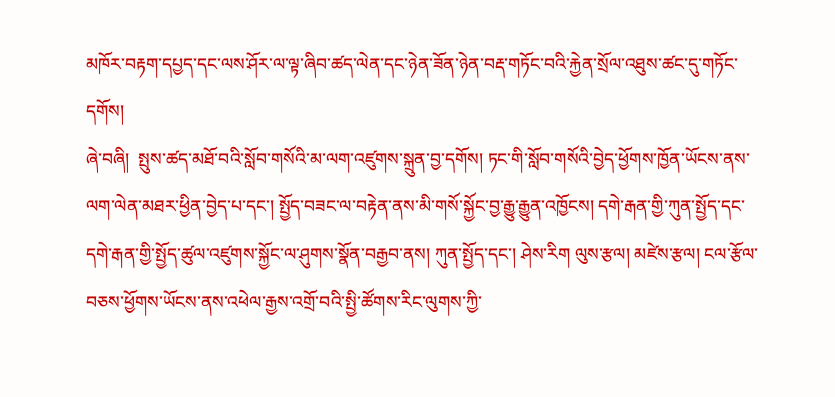མཁོར་བརྟག་དཔྱད་དང་ལས་ཤོར་ལ་ལྟ་ཞིབ་ཚད་ལེན་དང་ཉེན་ཟོན་ཉེན་བརྡ་གཏོང་བའི་རྐྱེན་སྲོལ་འཐུས་ཚང་དུ་གཏོང་དགོས།
ཞེ་བཞི།  སྤུས་ཚད་མཐོ་བའི་སློབ་གསོའི་མ་ལག་འཛུགས་སྐྲུན་བྱ་དགོས། ཏང་གི་སློབ་གསོའི་བྱེད་ཕྱོགས་ཁྱོན་ཡོངས་ནས་ལག་ལེན་མཐར་ཕྱིན་བྱེད་པ་དང་། སྤྱོད་བཟང་ལ་བརྟེན་ནས་མི་གསོ་སྐྱོང་བྱ་རྒྱུ་རྒྱུན་འཁྱོངས། དགེ་རྒན་གྱི་ཀུན་སྤྱོད་དང་དགེ་རྒན་གྱི་སྤྱོད་ཚུལ་འཛུགས་སྐྱོང་ལ་ཤུགས་སྣོན་བརྒྱབ་ནས། ཀུན་སྤྱོད་དང་། ཤེས་རིག ལུས་རྩལ། མཛེས་རྩལ། ངལ་རྩོལ་བཅས་ཕྱོགས་ཡོངས་ནས་འཕེལ་རྒྱས་འགྲོ་བའི་སྤྱི་ཚོགས་རིང་ལུགས་ཀྱི་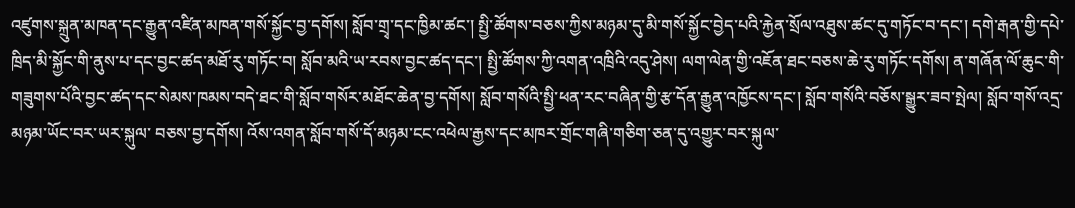འཛུགས་སྐྲུན་མཁན་དང་རྒྱུན་འཛིན་མཁན་གསོ་སྐྱོང་བྱ་དགོས། སློབ་གྲྭ་དང་ཁྱིམ་ཚང་། སྤྱི་ཚོགས་བཅས་ཀྱིས་མཉམ་དུ་མི་གསོ་སྐྱོང་བྱེད་པའི་རྐྱེན་སྲོལ་འཐུས་ཚང་དུ་གཏོང་བ་དང་། དགེ་རྒན་གྱི་དཔེ་ཁྲིད་མི་སྐྱོང་གི་ནུས་པ་དང་བྱང་ཚད་མཐོ་རུ་གཏོང་བ། སློབ་མའི་ཡ་རབས་བྱང་ཚད་དང་། སྤྱི་ཚོགས་ཀྱི་འགན་འཁྲིའི་འདུ་ཤེས། ལག་ལེན་གྱི་འཇོན་ཐང་བཅས་ཆེ་རུ་གཏོང་དགོས། ན་གཞོན་ལོ་ཆུང་གི་གཟུགས་པོའི་བྱང་ཚད་དང་སེམས་ཁམས་བདེ་ཐང་གི་སློབ་གསོར་མཐོང་ཆེན་བྱ་དགོས། སློབ་གསོའི་སྤྱི་ཕན་རང་བཞིན་གྱི་རྩ་དོན་རྒྱུན་འཁྱོངས་དང་། སློབ་གསོའི་བཅོས་སྒྱུར་ཟབ་སྤེལ། སློབ་གསོ་འདྲ་མཉམ་ཡོང་བར་ཡར་སྐུལ་ བཅས་བྱ་དགོས། འོས་འགན་སློབ་གསོ་དོ་མཉམ་ངང་འཕེལ་རྒྱས་དང་མཁར་གྲོང་གཞི་གཅིག་ཅན་དུ་འགྱུར་བར་སྐུལ་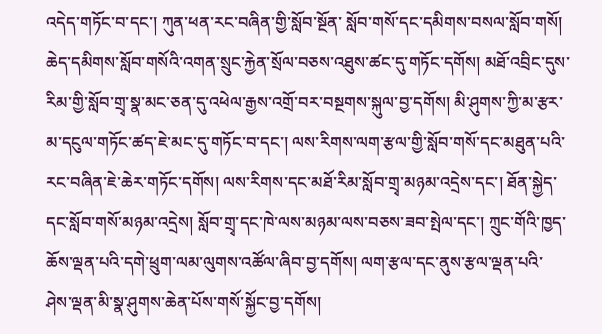འདེད་གཏོང་བ་དང་། ཀུན་ཕན་རང་བཞིན་གྱི་སློབ་སྔོན་ སློབ་གསོ་དང་དམིགས་བསལ་སློབ་གསོ། ཆེད་དམིགས་སློབ་གསོའི་འགན་སྲུང་རྐྱེན་སྲོལ་བཅས་འཐུས་ཚང་དུ་གཏོང་དགོས། མཐོ་འབྲིང་དུས་རིམ་གྱི་སློབ་གྲྭ་སྣ་མང་ཅན་དུ་འཕེལ་རྒྱས་འགྲོ་བར་བསྔགས་སྐུལ་བྱ་དགོས། མི་ཤུགས་ཀྱི་མ་རྩར་མ་དངུལ་གཏོང་ཚད་ཇེ་མང་དུ་གཏོང་བ་དང་། ལས་རིགས་ལག་རྩལ་གྱི་སློབ་གསོ་དང་མཐུན་པའི་རང་བཞིན་ཇེ་ཆེར་གཏོང་དགོས། ལས་རིགས་དང་མཐོ་རིམ་སློབ་གྲྭ་མཉམ་འདྲེས་དང་། ཐོན་སྐྱེད་དང་སློབ་གསོ་མཉམ་འདྲེས། སློབ་གྲྭ་དང་ཁེ་ལས་མཉམ་ལས་བཅས་ཟབ་སྤེལ་དང་། ཀྲུང་གོའི་ཁྱད་ཆོས་ལྡན་པའི་དགེ་ཕྲུག་ལམ་ལུགས་འཚོལ་ཞིབ་བྱ་དགོས། ལག་རྩལ་དང་ནུས་རྩལ་ལྡན་པའི་ཤེས་ལྡན་མི་སྣ་ཤུགས་ཆེན་པོས་གསོ་སྐྱོང་བྱ་དགོས།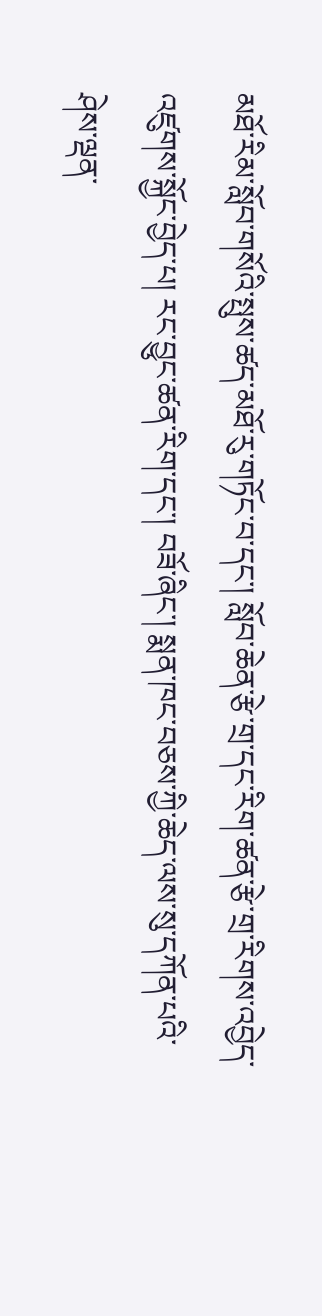མཐོ་རིམ་སློབ་གསོའི་སྤུས་ཚད་མཐོ་རུ་གཏོང་བ་དང་། སློབ་ཆེན་རྩེ་གྲ་དང་རིག་ཚན་རྩེ་གྲ་རིགས་འབྱེད་འཛུགས་སྐྱོང་བྱེད་པ། རང་བྱུང་ཚན་རིག་དང་། བཟོ་ཞིང་། སྨན་ཁང་བཅས་ཀྱི་ཆེད་ལས་སུ་དཀོན་པའི་ཤེས་ལྡན་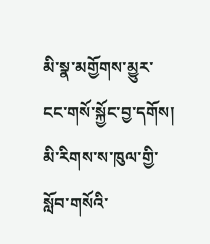མི་སྣ་མགྱོགས་མྱུར་ངང་གསོ་སྐྱོང་བྱ་དགོས། མི་རིགས་ས་ཁུལ་གྱི་སློབ་གསོའི་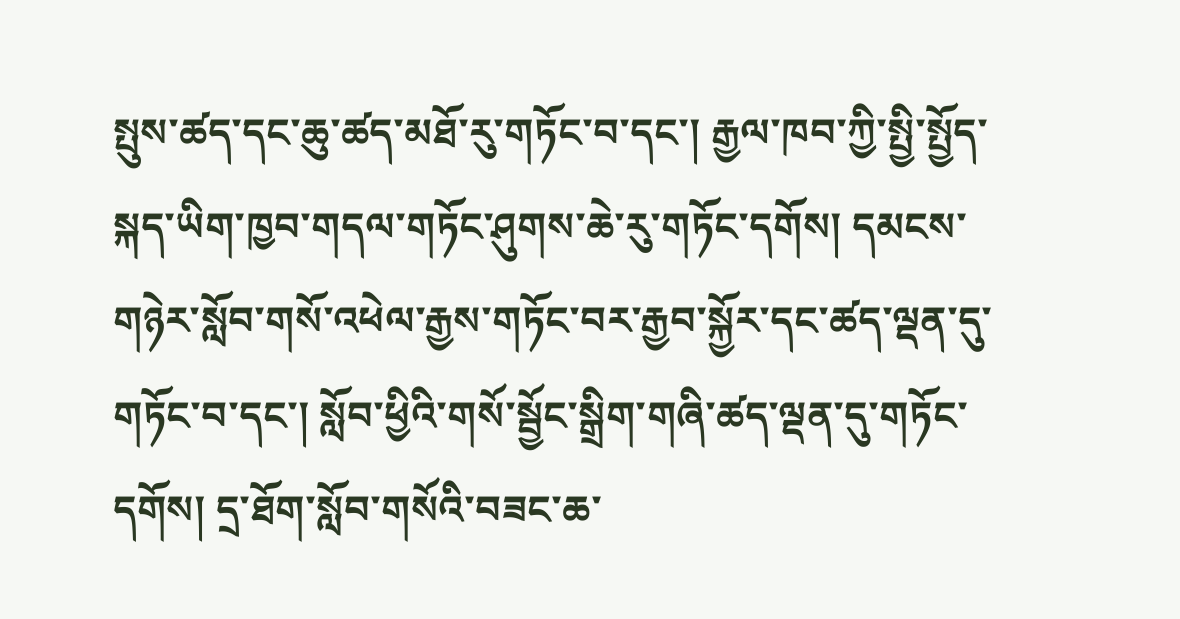སྤུས་ཚད་དང་ཆུ་ཚད་མཐོ་རུ་གཏོང་བ་དང་། རྒྱལ་ཁབ་ཀྱི་སྤྱི་སྤྱོད་སྐད་ཡིག་ཁྱབ་གདལ་གཏོང་ཤུགས་ཆེ་རུ་གཏོང་དགོས། དམངས་གཉེར་སློབ་གསོ་འཕེལ་རྒྱས་གཏོང་བར་རྒྱབ་སྐྱོར་དང་ཚད་ལྡན་དུ་གཏོང་བ་དང་། སློབ་ཕྱིའི་གསོ་སྦྱོང་སྒྲིག་གཞི་ཚད་ལྡན་དུ་གཏོང་དགོས། དྲ་ཐོག་སློབ་གསོའི་བཟང་ཆ་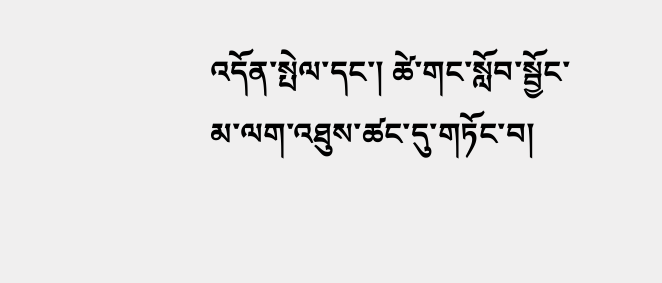འདོན་སྤེལ་དང་། ཚེ་གང་སློབ་སྦྱོང་མ་ལག་འཐུས་ཚང་དུ་གཏོང་བ།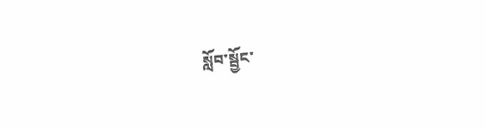སློབ་སྦྱོང་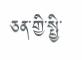ཅན་གྱི་སྤྱི་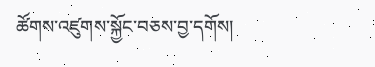ཚོགས་འཛུགས་སྐྱོང་བཅས་བྱ་དགོས།